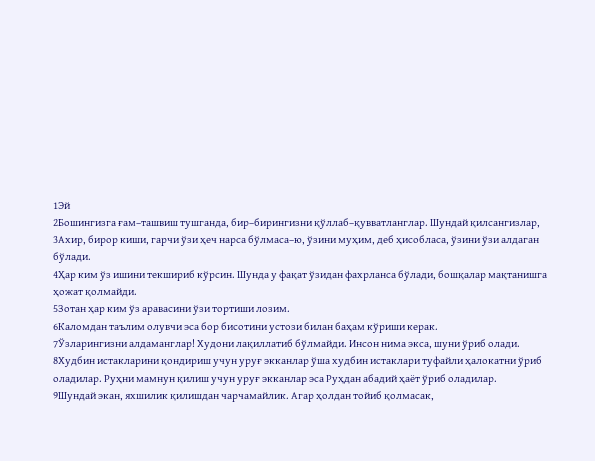1Эй
2Бошингизга ғам–ташвиш тушганда, бир–бирингизни қўллаб–қувватланглар. Шундай қилсангизлар,
3Ахир, бирор киши, гарчи ўзи ҳеч нарса бўлмаса–ю, ўзини муҳим, деб ҳисобласа, ўзини ўзи алдаган бўлади.
4Ҳар ким ўз ишини текшириб кўрсин. Шунда у фақат ўзидан фахрланса бўлади, бошқалар мақтанишга ҳожат қолмайди.
5Зотан ҳар ким ўз аравасини ўзи тортиши лозим.
6Каломдан таълим олувчи эса бор бисотини устози билан баҳам кўриши керак.
7Ўзларингизни алдаманглар! Худони лақиллатиб бўлмайди. Инсон нима экса, шуни ўриб олади.
8Худбин истакларини қондириш учун уруғ экканлар ўша худбин истаклари туфайли ҳалокатни ўриб оладилар. Руҳни мамнун қилиш учун уруғ экканлар эса Руҳдан абадий ҳаёт ўриб оладилар.
9Шундай экан, яхшилик қилишдан чарчамайлик. Агар ҳолдан тойиб қолмасак,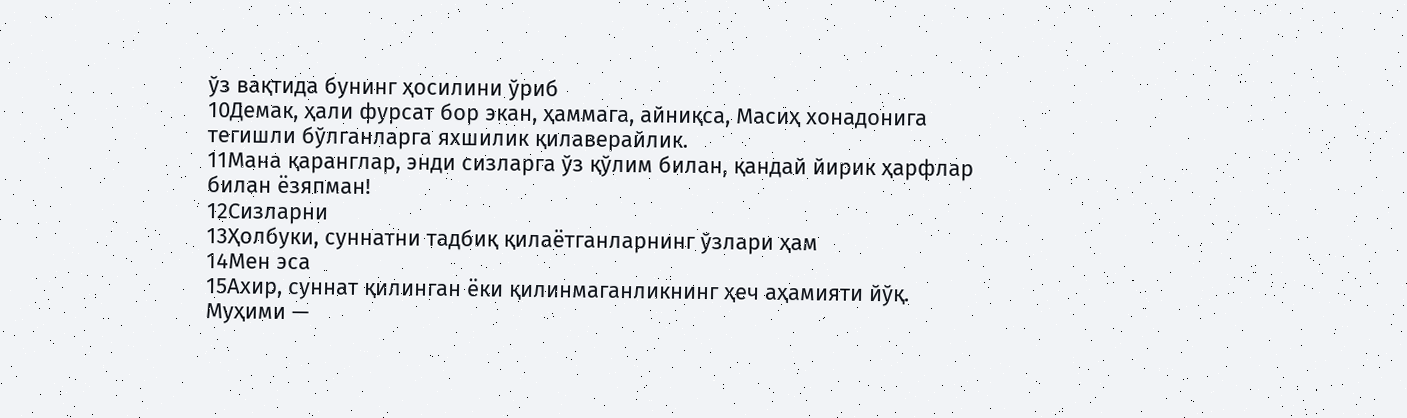ўз вақтида бунинг ҳосилини ўриб
10Демак, ҳали фурсат бор экан, ҳаммага, айниқса, Масиҳ хонадонига тегишли бўлганларга яхшилик қилаверайлик.
11Мана қаранглар, энди сизларга ўз қўлим билан, қандай йирик ҳарфлар билан ёзяпман!
12Сизларни
13Ҳолбуки, суннатни тадбиқ қилаётганларнинг ўзлари ҳам
14Мен эса
15Ахир, суннат қилинган ёки қилинмаганликнинг ҳеч аҳамияти йўқ. Муҳими —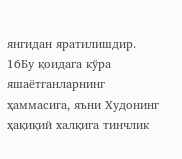янгидан яратилишдир.
16Бу қоидага кўра яшаётганларнинг ҳаммасига, яъни Худонинг ҳақиқий халқига тинчлик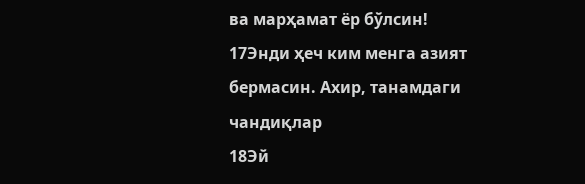ва марҳамат ёр бўлсин!
17Энди ҳеч ким менга азият бермасин. Ахир, танамдаги чандиқлар
18Эй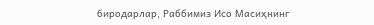биродарлар, Раббимиз Исо Масиҳнинг